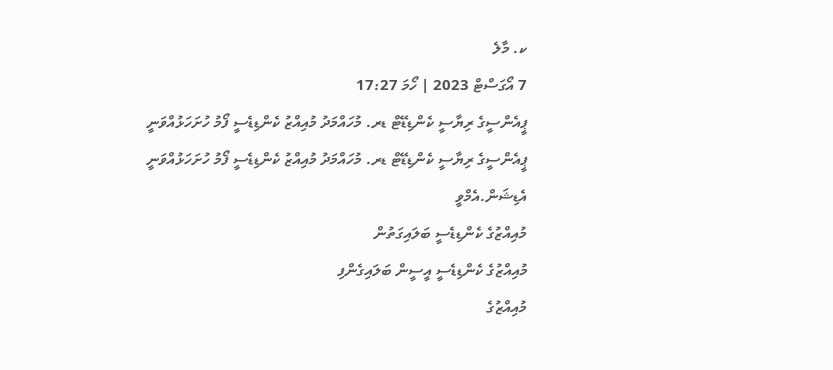ކ. މާލެ
7 އޯގަސްޓް 2023 | ހޯމަ 17:27
ޕީއެންސީގެ ރިޔާސީ ކެންޑިޑޭޓް ޑރ. މުހައްމަދު މުއިއްޒު ކެންޑިޑެސީ ފޯމު ހުށަހަޅުއްވަނީ
ޕީއެންސީގެ ރިޔާސީ ކެންޑިޑޭޓް ޑރ. މުހައްމަދު މުއިއްޒު ކެންޑިޑެސީ ފޯމު ހުށަހަޅުއްވަނީ
އެޑިޝަން.އެމްވީ
މުއިއްޒުގެ ކެންޑިޑެސީ ބަލައިގަތުން
މުއިއްޒުގެ ކެންޑިޑެސީ އީސީން ބަލައިގެންފި
މުއިއްޒުގެ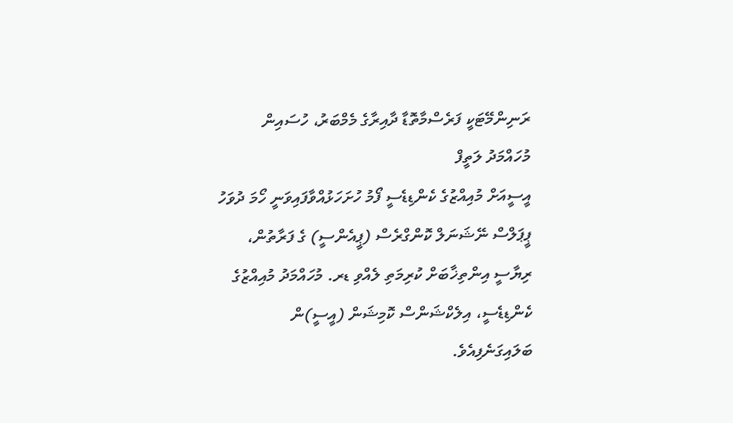ރަނިންމޭޓަކީ ފަރެސްމާތޮޑާ ދާއިރާގެ މެމްބަރު، ހުސައިން މުހައްމަދު ލަތީފް
އީސީއަށް މުއިއްޒުގެ ކެންޑިޑެސީ ފޯމު ހުށަހަޅުއްވާފައިވަނީ ހޯމަ ދުވަހު
ޕީޕަލްސް ނޭޝަނަލް ކޮންގްރެސް (ޕީއެންސީ) ގެ ފަރާތުން، ރިޔާސީ އިންތިޚާބަށް ކުރިމަތި ލެއްވި ޑރ. މުހައްމަދު މުއިއްޒުގެ ކެންޑިޑެސީ، އިލެކްޝަންސް ކޮމިޝަން (އީސީ)ން ބަލައިގަނެފިއެވެ.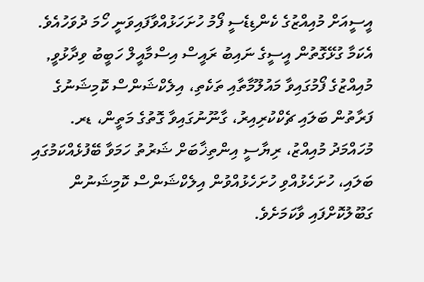އީސީއަށް މުއިއްޒުގެ ކެންޑިޑެސީ ފޯމު ހުށަހަޅުއްވާފައިވަނީ ހޯމަ ދުވަހުއެވެ. އެކަމާ ގުޅޭގޮތުން އީސީގެ ނައިބު ރައީސް އިސްމާއީލް ހަބީބު ވިދާޅުވީ, މުއިއްޒުގެ ފޯމުގައިވާ މައުލޫމާތާއި ތަކެތި، އިލެކްޝަންސް ކޮމިޝަނުގެ ފަރާތުން ބަލައި ޗެކްކުރިއިރު، ގާނޫނުގައިވާ ގޮތުގެ މަތީން، ޑރ. މުހައްމަދު މުއިއްޒު، ރިޔާސީ އިންތިޚާބަށް ޝަރުތު ހަމަވާ ބޭފުޅެއްކަމުގައި ބަލައި، ހުށަހެޅުއްވި ހުށަހެޅުއްވުން އިލެކްޝަންސް ކޮމިޝަނުން ގަބޫލުކޮށްފައި ވާކަމަށެވެ.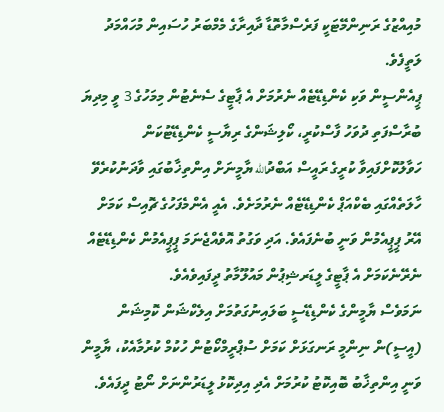މުއިއްޒުގެ ރަނިންމޭޓަކީ ފަރެސްމާތޮޑާ ދާއިރާގެ މެމްބަރު ހުސައިން މުހައްމަދު ލަތީފެވެ.
ޕީއެންސީން ވަކި ކެންޑިޑޭޓެއް ނެރުމަށް އެ ޕާޓީގެ ސެނެޓުން މިމަހުގެ 3 ވީ މިދިޔަ ބުރާސްފަތި ދުވަހު ފާސްކުރީ، ކޯލިޝަންގެ ރިޔާސީ ކެންޑިޑޭޓުކަން ހަވާލުކޮށްފައިވާ ކުރީގެ ރައީސް އަބްދުالله ޔާމީނަށް އިންތިޚާބުގައި ވާދަނުކުރެވޭ ހާލަތެއްގައި ބެކްއަޕް ކެންޑިޑޭޓެއް ނެރުމަށެވެ. އެއީ އެންމެފަހުގެ ޗޮއިސް ކަމަށް އޭރު ޕީޕީއެމުން ވަނީ ބުނެފައެވެ. އަދި ވަގުތު އޮވެއްޖެނަމަ ޕީޕީއެމުން ކެންޑިޑޭޓެއް ނެރޭނެކަމަށް އެ ޕާޓީގެ ލީޑަރޝިޕުން މައުލޫމާތު ދީފައިވެއެވެ.
ނަމަވެސް ޔާމީންގެ ކެންޑިޑޭސީ ބަލައިނުގަތުމަށް އިލެކްޝަން ކޮމިޝަން (އީސީ)ން ނިންމީ ރަނގަޅަށް ކަމަށް ސުޕްރީމްކޯޓުން ހުކުމް ކުރުމާއެކު، ޔާމީން ވަނީ އިންތިޚާބު ބޮއިކޮޓު ކުރުމަށް އެދި އިދިކޮޅު ލީޑަރުންނަށް ނޯޓު ދީފައެވެ.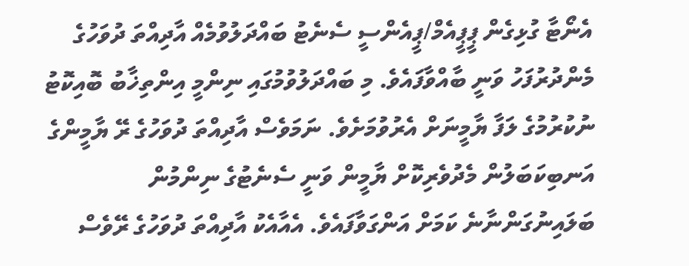އެނޯޓާ ގުޅިގެން ޕީޕީއެމް/ޕީއެންސީ ސެނެޓު ބައްދަލުވުމެއް އާދިއްތަ ދުވަހުގެ މެންދުރުފަހު ވަނީ ބާއްވާފައެވެ. މި ބައްދަލުވުމުގައި ނިންމީ އިންތިޚާބު ބޮއިކޮޓު ނުކުރުމުގެ ލަފާ ޔާމީނަށް އެރުވުމަށެވެ. ނަމަވެސް އާދިއްތަ ދުވަހުގެ ރޭ ޔާމީންގެ އަނބިކަބަލުން މެދުވެރިކޮށް ޔާމީން ވަނީ ސެނެޓުގެ ނިންމުން ބަލައިނުގަންނާނެ ކަމަށް އަންގަވާފައެވެ. އެއާއެކު އާދިއްތަ ދުވަހުގެ ރޭވެސް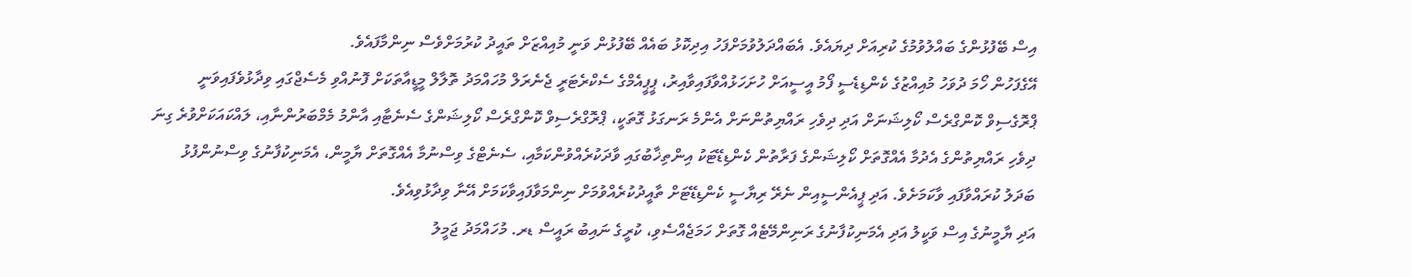އިސް ބޭފުޅުންގެ ބައްލުވުމުގެ ކުރިއަށް ދިޔައެވެ. އެބައްދަލުވުމަށްފަހު އިދިކޮޅު ބައެއް ބޭފުޅުން ވަނީ މުއިއްޒަށް ތައީދު ކުރުމަށްވެސް ނިންމާފައެވެ.
އޭގެފަހުން ހޯމަ ދުވަހު މުއިއްޒުގެ ކެންޑިޑެސީ ފޯމު އީސީއަށް ހުށަހަޅުއްވާފައިވާއިރު، ޕީޕީއެމްގެ ސެކްރެޓަރީ ޖެނެރަލް މުހައްމަދު ތޮލާލް މީޑީއާތަކަށް ފޮނުއްވި މެސެޖްގައި ވިދާޅުވެފައިވަނީ ޕްރޮގެސިވް ކޮންގްރެސް ކޯލިޝަނަށް އަދި ދިވެހި ރައްޔިތުންނަށް އެންމެ ރަނގަޅު ގޮތަކީ، ޕްރޮގްރެސިވް ކޮންގްރެސް ކޯލިޝަންގެ ސެނެޓާއި އާންމު މެމްބަރުންނާއި، ލައްކައަކަށްވުރެ ގިނަ ދިވެހި ރައްޔިތުންގެ އެދުމާ އެއްގޮތަށް ކޯލިޝަންގެ ފަރާތުން ކެންޑިޑޭޓަކު އިންތިޚާބުގައި ވާދަކުރެއްވުންކަމާއި، ސެނެޓްގެ ވިސްނުމާ އެއްގޮތަށް ޔާމީން، އެމަނިކުފާނުގެ ވިސްނުންފުޅު ބަދަލު ކުރައްވާފައި ވާކަމަށެވެ. އަދި ޕީއެންސީއިން ނެރޭ ރިޔާސީ ކެންޑިޑޭޓަށް ތާއީދުކުރެއްވުމަށް ނިންމަވާފައިވާކަމަށް އޭނާ ވިދާޅުވިއެވެ.
އަދި ޔާމީނުގެ އިސް ވަކީލު އަދި އެމަނިކުފާނުގެ ރަނިންމޭޓެއް ގޮތަށް ހަމަޖެއްސެވި، ކުރީގެ ނައިބު ރައީސް ޑރ. މުހައްމަދު ޖަމީލު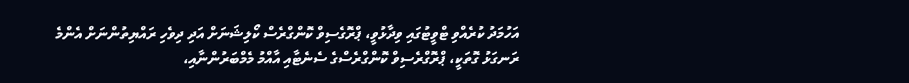އަހުމަދު ކުރެއްވި ޓްވީޓުގައި ވިދާޅުވީ، ޕްރޮގެސިވް ކޮންގްރެސް ކޯލިޝަނަށް އަދި ދިވެހި ރައްޔިތުންނަށް އެންމެ ރަނގަޅު ގޮތަކީ، ޕްރޮގްރެސިވް ކޮންގްރެސްގެ ސެނެޓާއި އާއްމު މެމްބަރުންނާއި،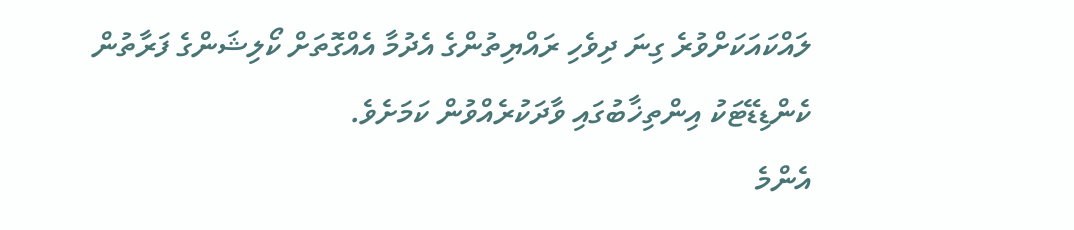ލައްކައަކަށްވުރެ ގިނަ ދިވެހި ރައްޔިތުންގެ އެދުމާ އެއްގޮތަށް ކޯލިޝަންގެ ފަރާތުން ކެންޑިޑޭޓަކު އިންތިޚާބުގައި ވާދަކުރެއްވުން ކަމަށެވެ.
އެންމެ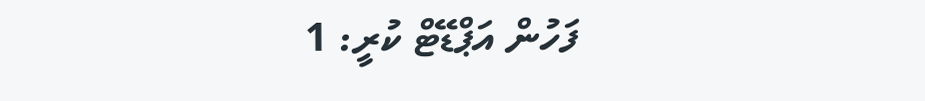ފަހުން އަޕްޑޭޓް ކުރީ: 1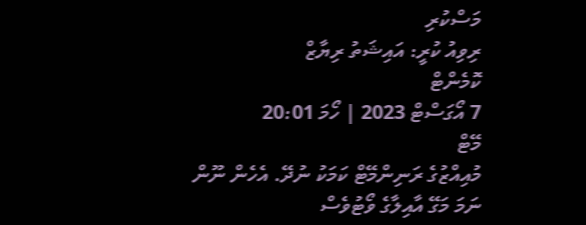މަސްކުރި
ރިވިއު ކުރީ: އައިޝަތު ރިޔާޒް
ކޮމެންޓް
7 އޯގަސްޓް 2023 | ހޯމަ 20:01
މޭޓް
މުއިއްޒުގެ ރަނިންމޭޓް ކަމަކު ނުދޭ. އެހެން ނޫން ނަމަ މަގޭ އާއިލާގެ ވޯޓުވެސް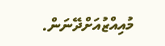މުއިއްޒުއަށްދޭނަން.